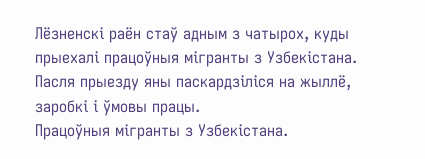Лёзненскі раён стаў адным з чатырох, куды прыехалі працоўныя мігранты з Узбекістана. Пасля прыезду яны паскардзіліся на жыллё, заробкі і ўмовы працы.
Працоўныя мігранты з Узбекістана.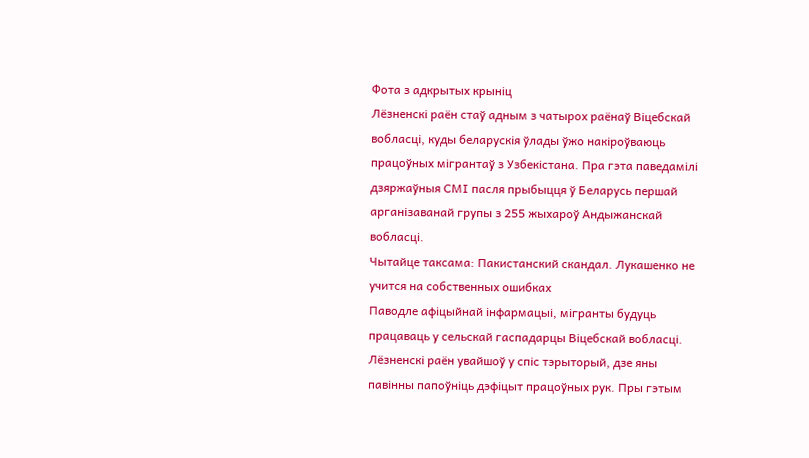Фота з адкрытых крыніц
Лёзненскі раён стаў адным з чатырох раёнаў Віцебскай вобласці, куды беларускія ўлады ўжо накіроўваюць працоўных мігрантаў з Узбекістана. Пра гэта паведамілі дзяржаўныя СМІ пасля прыбыцця ў Беларусь першай арганізаванай групы з 255 жыхароў Андыжанскай вобласці.
Чытайце таксама: Пакистанский скандал. Лукашенко не учится на собственных ошибках
Паводле афіцыйнай інфармацыі, мігранты будуць працаваць у сельскай гаспадарцы Віцебскай вобласці. Лёзненскі раён увайшоў у спіс тэрыторый, дзе яны павінны папоўніць дэфіцыт працоўных рук. Пры гэтым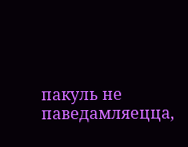пакуль не паведамляецца,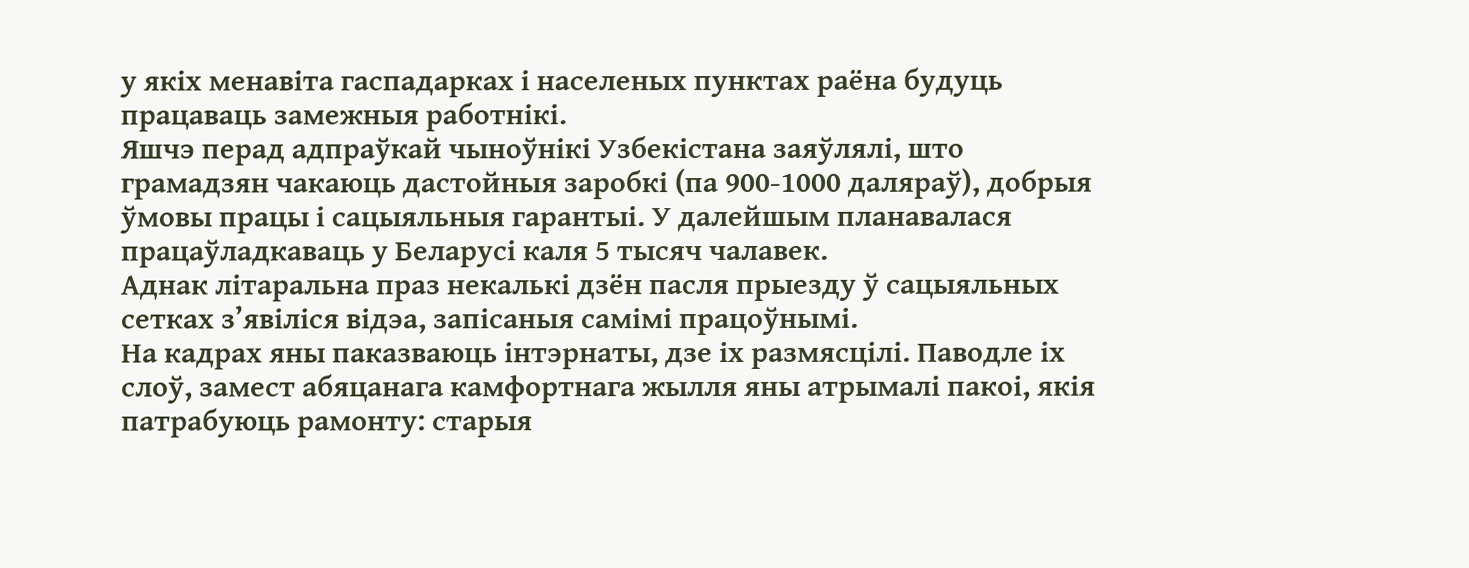у якіх менавіта гаспадарках і населеных пунктах раёна будуць працаваць замежныя работнікі.
Яшчэ перад адпраўкай чыноўнікі Узбекістана заяўлялі, што грамадзян чакаюць дастойныя заробкі (па 900-1000 даляраў), добрыя ўмовы працы і сацыяльныя гарантыі. У далейшым планавалася працаўладкаваць у Беларусі каля 5 тысяч чалавек.
Аднак літаральна праз некалькі дзён пасля прыезду ў сацыяльных сетках з’явіліся відэа, запісаныя самімі працоўнымі.
На кадрах яны паказваюць інтэрнаты, дзе іх размясцілі. Паводле іх слоў, замест абяцанага камфортнага жылля яны атрымалі пакоі, якія патрабуюць рамонту: старыя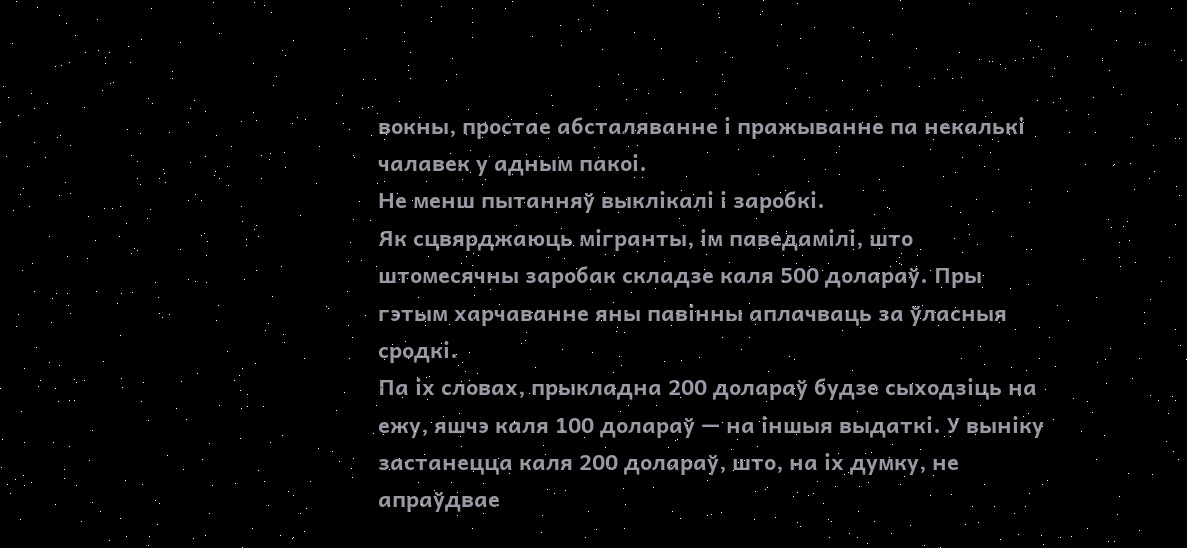вокны, простае абсталяванне і пражыванне па некалькі чалавек у адным пакоі.
Не менш пытанняў выклікалі і заробкі.
Як сцвярджаюць мігранты, ім паведамілі, што штомесячны заробак складзе каля 500 долараў. Пры гэтым харчаванне яны павінны аплачваць за ўласныя сродкі.
Па іх словах, прыкладна 200 долараў будзе сыходзіць на ежу, яшчэ каля 100 долараў — на іншыя выдаткі. У выніку застанецца каля 200 долараў, што, на іх думку, не апраўдвае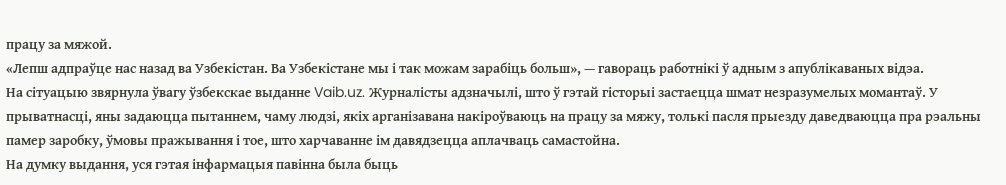працу за мяжой.
«Лепш адпраўце нас назад ва Узбекістан. Ва Узбекістане мы і так можам зарабіць больш», — гавораць работнікі ў адным з апублікаваных відэа.
На сітуацыю звярнула ўвагу ўзбекскае выданне Vaib.uz. Журналісты адзначылі, што ў гэтай гісторыі застаецца шмат незразумелых момантаў. У прыватнасці, яны задаюцца пытаннем, чаму людзі, якіх арганізавана накіроўваюць на працу за мяжу, толькі пасля прыезду даведваюцца пра рэальны памер заробку, ўмовы пражывання і тое, што харчаванне ім давядзецца аплачваць самастойна.
На думку выдання, уся гэтая інфармацыя павінна была быць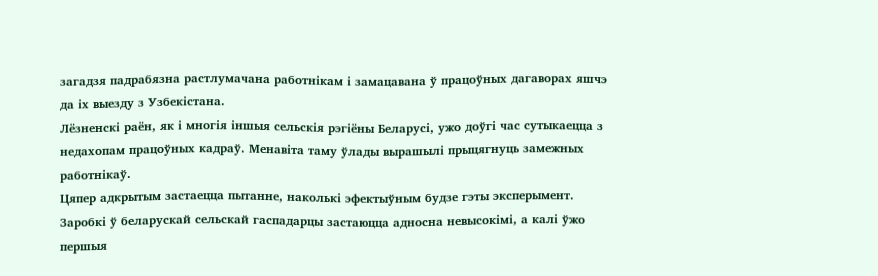загадзя падрабязна растлумачана работнікам і замацавана ў працоўных дагаворах яшчэ да іх выезду з Узбекістана.
Лёзненскі раён, як і многія іншыя сельскія рэгіёны Беларусі, ужо доўгі час сутыкаецца з недахопам працоўных кадраў. Менавіта таму ўлады вырашылі прыцягнуць замежных работнікаў.
Цяпер адкрытым застаецца пытанне, наколькі эфектыўным будзе гэты эксперымент. Заробкі ў беларускай сельскай гаспадарцы застаюцца адносна невысокімі, а калі ўжо першыя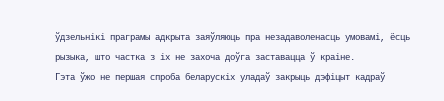ўдзельнікі праграмы адкрыта заяўляюць пра незадаволенасць умовамі, ёсць рызыка, што частка з іх не захоча доўга заставацца ў краіне.
Гэта ўжо не першая спроба беларускіх уладаў закрыць дэфіцыт кадраў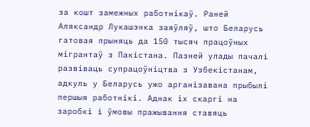за кошт замежных работнікаў. Раней Аляксандр Лукашэнка заяўляў, што Беларусь гатовая прыняць да 150 тысяч працоўных мігрантаў з Пакістана. Пазней улады пачалі развіваць супрацоўніцтва з Узбекістанам, адкуль у Беларусь ужо арганізавана прыбылі першыя работнікі. Аднак іх скаргі на заробкі і ўмовы пражывання ставяць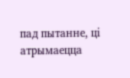пад пытанне, ці атрымаецца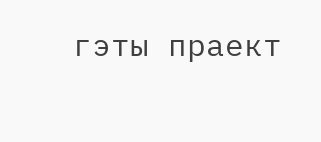гэты праект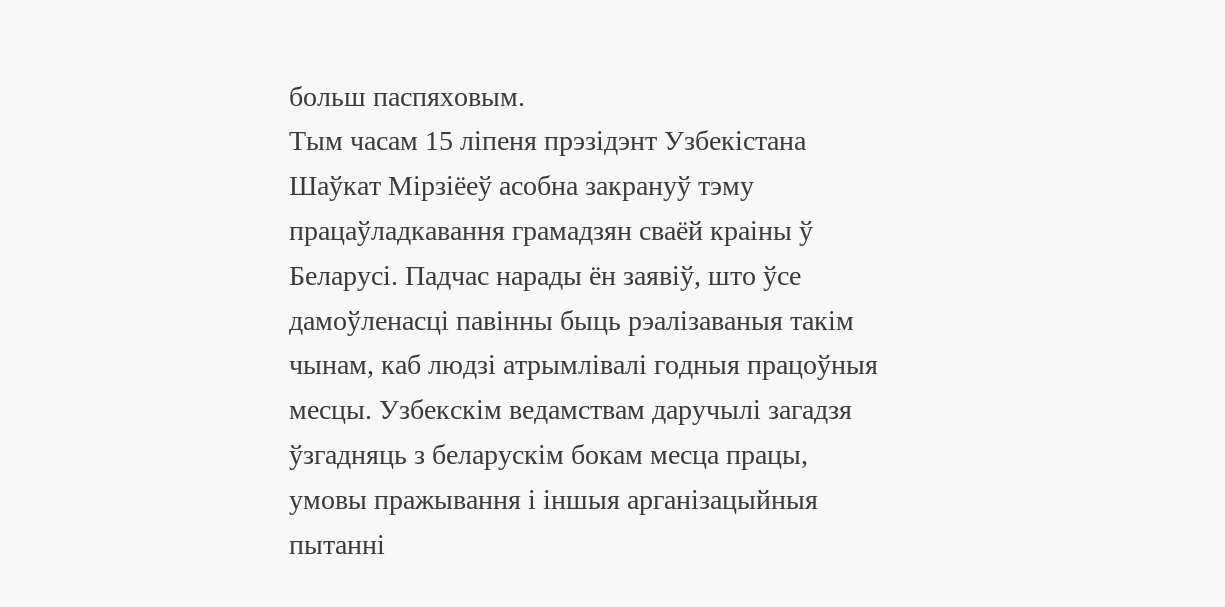больш паспяховым.
Тым часам 15 ліпеня прэзідэнт Узбекістана Шаўкат Мірзіёеў асобна закрануў тэму працаўладкавання грамадзян сваёй краіны ў Беларусі. Падчас нарады ён заявіў, што ўсе дамоўленасці павінны быць рэалізаваныя такім чынам, каб людзі атрымлівалі годныя працоўныя месцы. Узбекскім ведамствам даручылі загадзя ўзгадняць з беларускім бокам месца працы, умовы пражывання і іншыя арганізацыйныя пытанні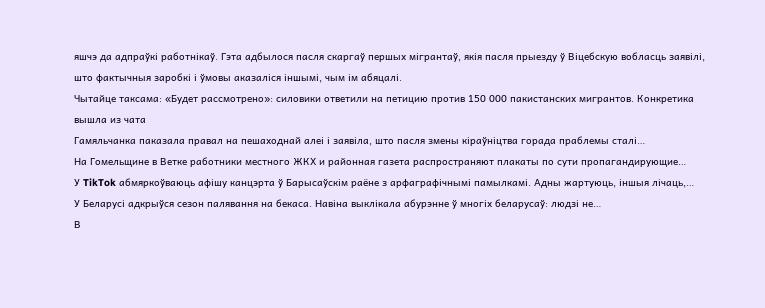яшчэ да адпраўкі работнікаў. Гэта адбылося пасля скаргаў першых мігрантаў, якія пасля прыезду ў Віцебскую вобласць заявілі, што фактычныя заробкі і ўмовы аказаліся іншымі, чым ім абяцалі.
Чытайце таксама: «Будет рассмотрено»: силовики ответили на петицию против 150 000 пакистанских мигрантов. Конкретика вышла из чата
Гамяльчанка паказала правал на пешаходнай алеі і заявіла, што пасля змены кіраўніцтва горада праблемы сталі…
На Гомельщине в Ветке работники местного ЖКХ и районная газета распространяют плакаты по сути пропагандирующие…
У TikTok абмяркоўваюць афішу канцэрта ў Барысаўскім раёне з арфаграфічнымі памылкамі. Адны жартуюць, іншыя лічаць,…
У Беларусі адкрыўся сезон палявання на бекаса. Навіна выклікала абурэнне ў многіх беларусаў: людзі не…
В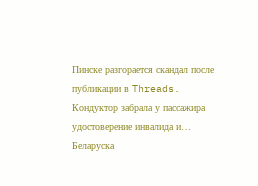Пинске разгорается скандал после публикации в Threads. Кондуктор забрала у пассажира удостоверение инвалида и…
Беларуска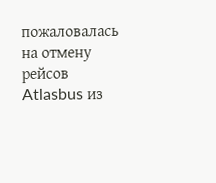пожаловалась на отмену рейсов Atlasbus из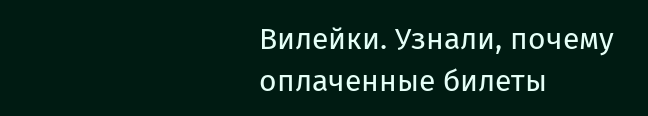Вилейки. Узнали, почему оплаченные билеты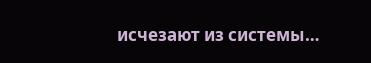исчезают из системы…